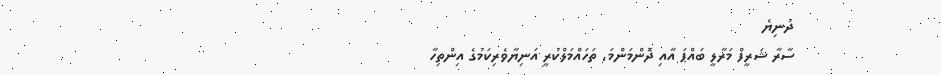ދުނިޔެ
ސާރާ ޝަރީފް މަރާލީ ބައްޕަ އާއި ދޮންމަންމަ، ތަހައްމަލްކުރީ އަނިޔާވެރިކަމުގެ އިންތިހާ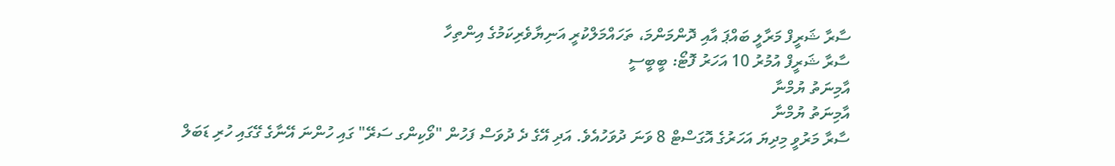ސާރާ ޝަރީފް މަރާލީ ބައްޕަ އާއި ދޮންމަންމަ، ތަހައްމަލްކުރީ އަނިޔާވެރިކަމުގެ އިންތިހާ
ސާރާ ޝަރީފް އުމުރު 10 އަހަރު ފޮޓޯ: ބީބީސީ
އާމިނަތު ޔުމްނާ
އާމިނަތު ޔުމްނާ
ސާރާ މަރުވީ މިދިޔަ އަހަރުގެ އޮގަސްޓް 8 ވަނަ ދުވަހުއެވެ. އަދި އޭގެ ދެ ދުވަސް ފަހުން "ވޯކިންގ ސަރޭ" ގައި ހުންނަ އޭނާގެ ގޭގައި ހުރި ޑަބަލް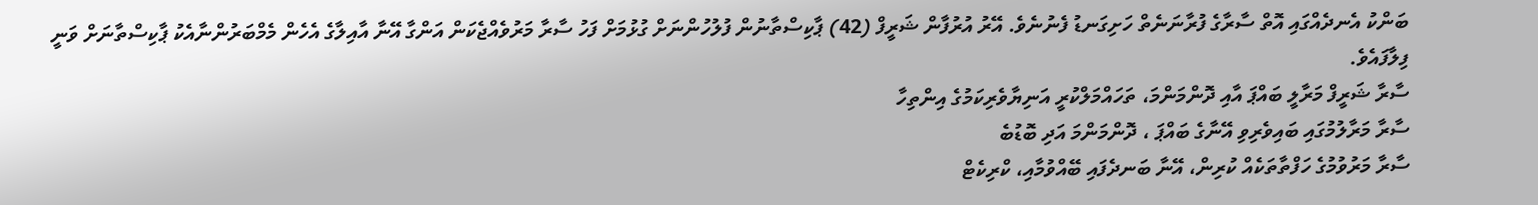ބަންކު އެނދެއްގައި އޮތް ސާރާގެ ފުރާނަނެތް ހަށިގަނޑު ފެނުނެވެ. އޭރު އުރުފާން ޝަރީފް (42) ޕާކިސްތާނުން ފުލުހުންނަށް ގުޅުމަށް ފަހު ސާރާ މަރުވެއްޖެކަން އަންގާ އޭނާ އާއިލާގެ އެހެން މެމްބަރުންނާއެކު ޕާކިސްތާނަށް ވަނީ ފިލާފައެވެ.
ސާރާ ޝަރީފް މަރާލީ ބައްޕަ އާއި ދޮންމަންމަ، ތަހައްމަލްކުރީ އަނިޔާވެރިކަމުގެ އިންތިހާ
ސާރާ މަރާލުމުގައި ބައިވެރިވި އޭނާގެ ބައްޕަ ، ދޮންމަންމަ އަދި ބޮޑުބެ
ސާރާ މަރުވުމުގެ ހަފްތާތަކެއް ކުރިން، އޭނާ ބަނދެފައި ބޭއްވުމާއި، ކްރިކެޓް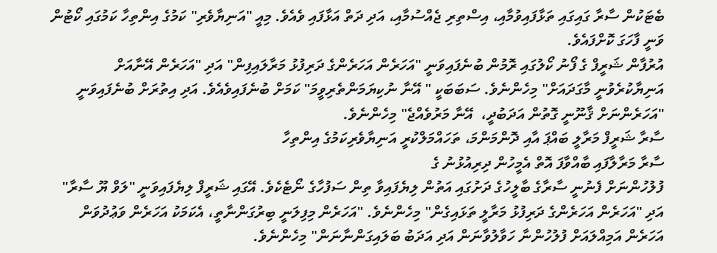ބެޓަކުން ސާރާ ގައިގައި ތަޅާފައިވުމާއި، އިސްތިރި ޖެއްސުމާއި، އަދި ދަތް އަޅާފައި ވެއެވެ. މިއީ "އަނިޔާވެރި" ކަމުގެ އިންތިހާ ކަމުގައި ކޯޓުން ވަނީ ފާހަގަ ކޮށްފައެވެ.
އުރުފާން ޝަރީފް ގެ ފޯނު ކޯލުގައި ރޮމުން ބުނެފައިވަނީ "އަހަރެން އަހަރެންގެ ދަރިފުޅު މަރާލައިފިން" އަދި "އަހަރެން އޭނާއަށް އަނިޔާކުރެވުނީ މާގަދައަށް" މިހެންނެވެ. ސަބަބަކީ " އޭނާ ނުކިޔަމަންތެރިވީމަ" ކަމަށް ބުނެފައިވެއެވެ. އަދި އިތުރަށް ބުނެފައިވަނީ "އަހަރެންނަށް ޤާނޫނީ ގޮތުން އަދަބުދީ،  އޭނާ މަރުވެއްޖެ" މިހެންނެވެ.
ސާރާ ޝަރީފް މަރާލީ ބައްޕަ އާއި ދޮންމަންމަ، ތަހައްމަލްކުރީ އަނިޔާވެރިކަމުގެ އިންތިހާ
ސާރާ މަރާލާފައި ބާއްވާފަ އޮތް އެމީހުން ދިރިއުޅުނު ގެ
ފުލުހުންނަށް ފެނުނީ ސާރާގެ ބާލީހުގެ ދަށުގައި އަތުން ލިޔެފައިވާ ތިން ސަފުހާގެ ނޯޓެކެވެ. އޭގައި ޝަރީފް ލިޔެފައިވަނީ "ލަވް ޔޫ ސާރާ" އަދި "އަހަރެން އަހަރެންގެ ދަރިފުޅު މަރާލީ ތަޅައިގެން" މިހެންނެވެ. "އަހަރެން މިފިލަނީ ބިރުގަންނާތީ، އެކަމަކު އަހަރެން ވަޢުދުވަން އަހަރެން އަމިއްލައަށް ފުލުހުންނާ ހަވާލުވާނަން އަދި އަދަބު ބަލައިގަންނާނަން" މިހެންނެވެ.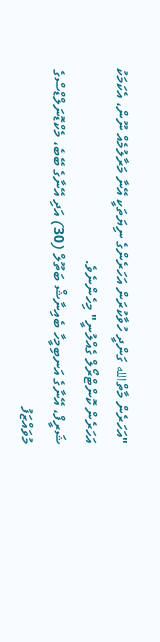"އަހަރެން މާތްالله ގަންދީ ހުވާކުރަން އަހަރެންގެ ނިޔަތަކީ އޭނާ މަރާލުމެއް ނޫން، އެކަމަކު އަހަރެން ކޮންޓްރޯލް ގެއްލުނީ" މިހެންނެވެ.
ޝަރީފް، އޭނާގެ އަނބިމީހާ ބެއިނާޝް ބަތޫލް (30) އަދި އޭނާގެ ބޭބެ، މެކްޑޮނަލްޑްސްގެ މުވައްޒަފު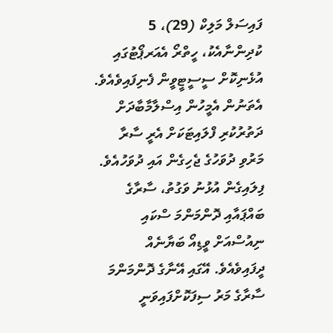ފައިސަލް މަލިކް (29)، 5 ކުދިންނާއެކު، ހީތްރޯ އެއަރޕޯޓުގައި އުޅެނިކޮށް ސީސީޓީވީން ފެނިފައިވެއެވެ. އެތަނުން އެމީހުން އިސްލާމާބާދަށް ދަތުރުކުރި ފްލައިޓަކަށް އެރީ ސާރާ މަރުވި ދުވަހުގެ ޖެހިގެން އައި ދުވަހުއެވެ.
ފިލައިގެން އުޅުނު ވަގުތު، ސާރާގެ ބައްޕައާއި ދޮންމަންމަ ސްކައި ނިއުސްއަށް ވީޑިއޯ ބަޔާނެއް ދީފައިވެއެވެ. އޭގައި އޭނާގެ ދޮންމަންމަ ސާރާގެ މަރު ސިފަކޮށްފައިވަނީ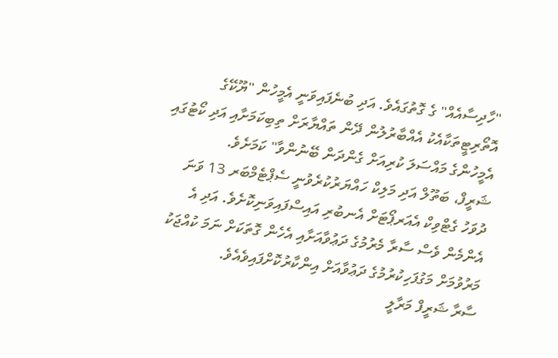"ހާދިސާއެއް" ގެ ގޮތުގައެވެ. އަދި ބުނެފައިވަނީ އެމީހުން "ޔޫކޭގެ އޮތޯރިޓީތަކާއެކު އެއްބާރުލުން ދޭން ތައްޔާރަށް ތިބިކަމަށާއި އަދި ކޯޓުގައި އެމީހުންގެ މައްސަލަ ކުރިއަށް ގެންދަން ބޭނުންވާ" ކަމަށެވެ.
ޝަރީފް، ބަތޫލް އަދި މަލިކް ހައްޔަރުކުރެވުނީ ސެޕްޓެމްބަރ 13 ވަނަ ދުވަހު ގެޓްވިކް އެއަރޕޯޓަށް އެނބުރި އައިސްފައިވަނިކޮށެވެ. އަދި އެ އެންމެން ވެސް ސާރާ މެރުމުގެ ދަޢުވާއަށާއި އެހެން ގޮތަކަށް ނަމަ ކުއްޖަކު މަރުވުމަށް މަގުފަހިކުރުމުގެ ދަޢުވާއަށް އިންކާރުކޮށްފައިވެއެވެ.
ސާރާ ޝަރީފް މަރާލީ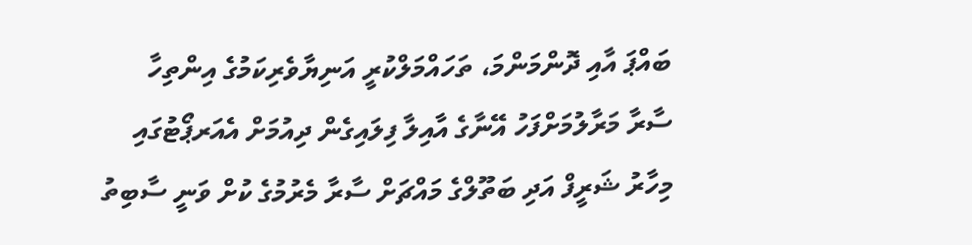ބައްޕަ އާއި ދޮންމަންމަ، ތަހައްމަލްކުރީ އަނިޔާވެރިކަމުގެ އިންތިހާ
ސާރާ މަރާލުމަށްފަހު އޭނާގެ އާއިލާ ފިލައިގެން ދިއުމަށް އެއަރޕޯޓުގައި
މިހާރު ޝަރީފް އަދި ބަތޫލްގެ މައްޗަށް ސާރާ މެރުމުގެ ކުށް ވަނީ ސާބިތު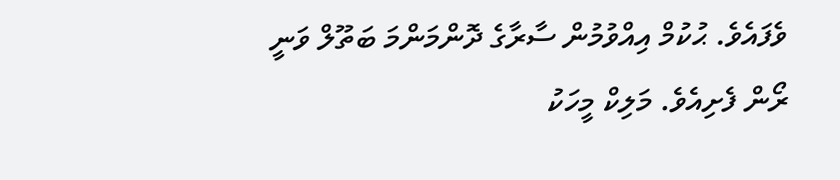ވެފައެވެ. ޙުކުމް އިއްވުމުން ސާރާގެ ދޮންމަންމަ ބަތޫލް ވަނީ ރޯން ފެށިއެވެ. މަލިކް މީހަކު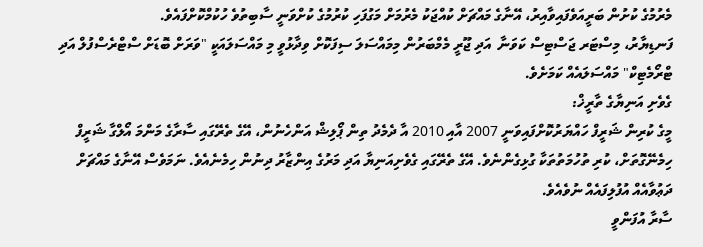މެރުމުގެ ކުށުން ބަރީއަވެފައިވާއިރު، އޭނާގެ މައްޗަށް ކުއްޖަކު މެރުމަށް މަގުފަހި ކުރުމުގެ ކުށްވަނީ ސާބިތުވެ ހުކުމްކޮށްފައެވެ.
ފަނޑިޔާރު، މިސްޓަރ ޖަސްޓިސް ކަވަނާ  އަދި ޖޫރީ މެމްބަރުން މިމައްސަލަ ސިފަކޮށް ވިދާޅުވީ މި މައްސަލައަކީ "ވަރަށް ބޮޑަށް ސްޓްރެސްފުލް އަދި ޓްރޯމެޓިކް" މައްސަލައެއް ކަމަށެވެ.
ގެވެށި އަނިޔާގެ ތާރީޚް:
މީގެ ކުރިން ޝަރީފް ހައްޔަރުކޮށްފައިވަނީ 2007 އާއި 2010 އާ ދެމެދު ތިން ޕޯލިޝް އަންހެނުން، އޭގެ ތެރޭގައި ސާރާގެ މަންމަ އޯލްގާ ޝަރީފް ހިމެނޭގޮތަށް، ކުރި ތުހުމަތުތަކާ ގުޅިގެންނެވެ. އޭގެ ތެރޭގައި ގެވެށިއަނިޔާ އަދި މަރުގެ އިންޒާރު ދިނުން ހިމެނެއެވެ. ނަމަވެސް އޭނާގެ މައްޗަށް ދަޢުވާއެއް އުފުލިފައެއް ނުވެއެވެ.
ސާރާ އުފަންވީ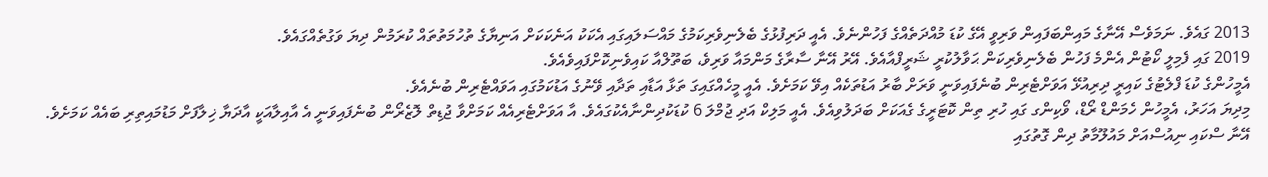2013 ގައެވެ. ނަމަވެސް އޭނާގެ މައިންބަފައިން ވަރިވީ އޭގެ ކުޑަ މުއްދަތެއްގެ ފަހުންނެވެ. އެއީ ދަރިފުޅުގެ ބެލެނިވެރިކަމުގެ މައްސަލައިގައި އެކަކު އަނެކަކަށް އަނިޔާގެ ތުހުމަތުތައް ކުރަމުން ދިޔަ ވަގުތެއްގައެވެ.
2019 ގައި ފެމިލީ ކޯޓުން އެންމެ ފަހުން ބެލެނިވެރިކަން ޙަވާލުކުރީ ޝަރީފްއާއެވެ. އޭރު އޭނާ ސާރާގެ މަންމައާ ވަރިވެ، ބަތޫލްއާ ކައިވެނިކޮށްފައިވެއެވެ.
އެމީހުންގެ ކުޑަ ފްލެޓުގެ ކައިރީ ދިރިއުޅޭ އަވަށްޓެރިން ބުނެފައިވަނީ ވަރަށް ބާރު އަޑުތަކެއް އިވޭ ކަމަށެވެ. އެއީ މީހެއްގައިގަ ތަޅާ އަޑާއި ތަދާއި ވޭނުގެ އަޑުކަމުގައި އަވައްޓެރިން ބުނެއެވެ.
މިދިޔަ އަހަރު، އެމީހުން ހެމަންޑް ރޯޑް، ވޯކިންގ ގައި ހުރި ތިން ކޮޓަރީގެ ގެއަކަށް ބަދަލުވިއެވެ. އެއީ މަލިކް އަދި ޖުމްލަ 6 ކުޑަކުދިންނާއެކުގައެވެ. އާ އަވަށްޓެރިއެއް ކަމަށްވާ ޖުޑިތް ލޮޒެރޯން ބުނެފައިވަނީ އެ އާއިލާއަކީ އާދަޔާ ޚިލާފަށް މަޑުމައިތިރި ބައެއް ކަމަށެވެ.
އޭނާ ސްކައި ނިއުސްއަށް މައުލޫމާތު ދިން ގޮތުގައި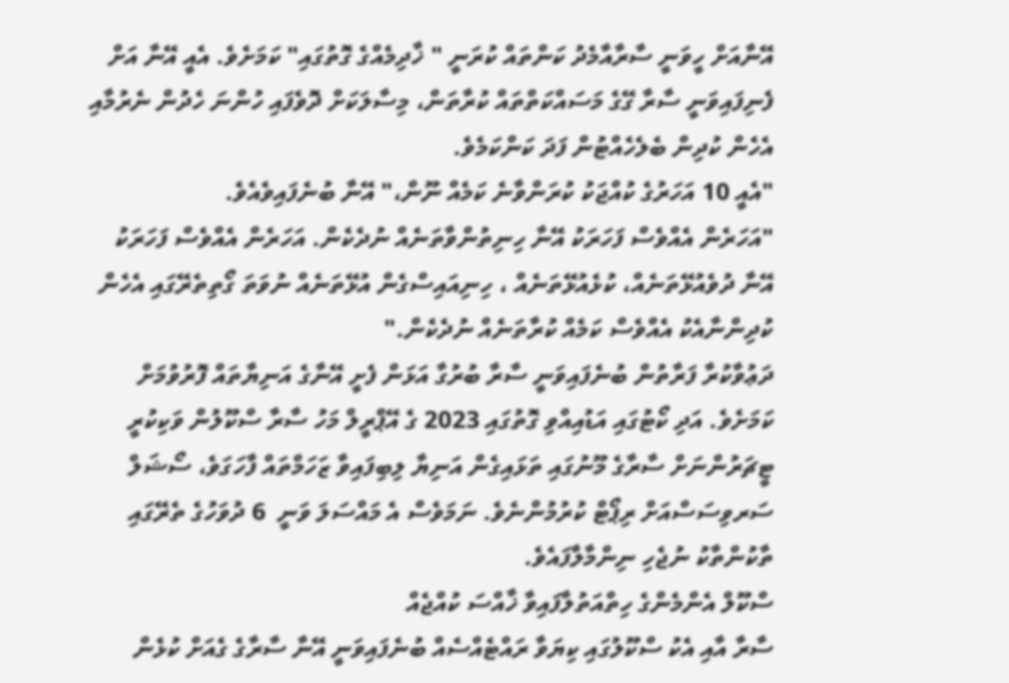އޭނާއަށް ހީވަނީ ސާރާއާމެދު ކަންތައް ކުރަނީ " ޚާދިމެއްގެ ގޮތުގައި" ކަމަށެވެ. އެއީ އޭނާ އަށް ފެނިފައިވަނީ ސާރާ ގޭގެ މަސައްކަތްތައް ކުރާތަން، މިސާލަކަށް ދޮވެފައި ހުންނަ ހެދުން ނެރުމާއި އެހެން ކުދިން ބެލެހެއްޓުން ފަދަ ކަންކަމެވެ.
"އެއީ 10 އަހަރުގެ ކުއްޖަކު ކުރަންވާނެ ކަމެއް ނޫން،" އޭނާ ބުނެފައިވެއެވެ.
"އަހަރެން އެއްވެސް ފަހަރަކު އޭނާ ހިނިތުންވާތަނެއް ނުދެކެން. އަހަރެން އެއްވެސް ފަހަރަކު އޭނާ ދުވެއުޅޭތަނެއް، ކުޅެއުޅޭތަނެއް ، ހިނިއައިސްގެން އުޅޭތަނެއް ނުވަތަ ގޯތިތެރޭގައި އެހެން ކުދިންނާއެކު އެއްވެސް ކަމެއް ކުރާތަނެއް ނުދެކެން."
ދަޢުވާކުރާ ފަރާތުން ބުނެފައިވަނީ ސާރާ ބުރުގާ އަޅަން ފެށީ އޭނާގެ އަނިޔާތައް ފޮރުވުމަށް ކަމަށެވެ. އަދި ކޯޓުގައި އަޑުއިއްވި ގޮތުގައި 2023 ގެ އޭޕްރީލް މަހު ސާރާ ސްކޫލުން ވަކިކުރީ ޓީޗަރުންނަށް ސާރާގެ މޫނުގައި ތަޅައިގެން އަނިޔާ ލިބިފައިވާ ޒަހަމްތައް ފާހަގަވެ، ސޯޝަލް ސަރވިސަސްއަށް ރިޕޯޓް ކުރުމުންނެވެ. ނަމަވެސް އެ މައްސަލަ ވަނީ  6 ދުވަހުގެ ތެރޭގައި ތާކުންތާކު ނުޖެހި ނިންމާލާފައެވެ.
ސްކޫލް އެންމެންގެ ހިތްއަތުލާފައިވާ ޚާއްސަ ކުއްޖެއް
ސާރާ އާއި އެކު ސްކޫލުގައި ކިޔަވާ ރައްޓެއްސެއް ބުނެފައިވަނީ އޭނާ ސާރާގެ ގެއަށް ކުޅެން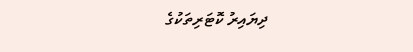ދިޔައިރު ކޮޓަރިތަކުގެ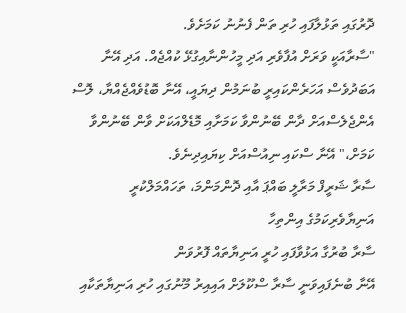ދޮރުގައި ތަޅުލާފައި ހުރި ތަން ފެނުނު ކަމަށެވެ.
"ސާރާއަކީ ވަރަށް އުފާވެރި އަދި މީހުންނާއިގުޅޭ ކުއްޖެއް. އަދި އޭނާ އަބަދުވެސް އަހަރެންކައިރީ ބުނަމުން ދިޔައީ، އޭނާ ބޮޑުވެއްޖެއްޔާ، ލޮސް އެންޖެލެސްއަށް ދާން ބޭނުންވާ ކަމަށާއި މޮޑެލްއަކަށް ވާން ބޭނުންވާ ކަމަށް،" އޭނާ ސްކައި ނިއުސްއަށް ކިޔައިދިނެވެ.
ސާރާ ޝަރީފް މަރާލީ ބައްޕަ އާއި ދޮންމަންމަ، ތަހައްމަލްކުރީ އަނިޔާވެރިކަމުގެ އިންތިހާ
ސާރާ ބުރުގާ އަޅުވާފައި ހުރީ އަނިޔާތައް ފޮރުވަން
އޭނާ ބުނެފައިވަނީ ސާރާ ސްކޫލަށް އައިއިރު މޫނުގައި ހުރި އަނިޔާތަކާއި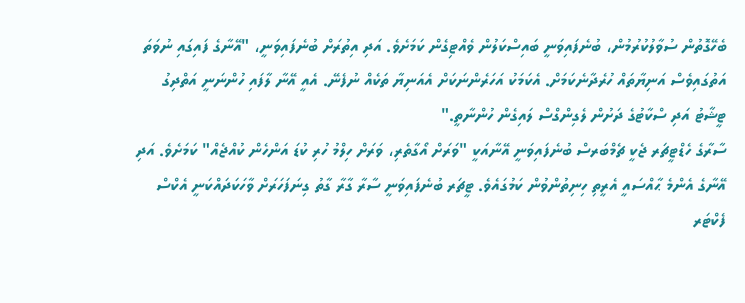ބެހޭގޮތުން ސުވާލުކުރުމުން، ބުނެފައިވަނީ ބައިސްކަލުން ވެއްޓިގެން ކަމަށެވެ. އަދި އިތުރަށް ބުނެފައިވަނީ، "އޭނާގެ ފައިގައި ނުވަތަ އަތުގައިވެސް އަނިޔާތައް ހުރެދާނެކަމަށް. އެކަމަކު އަހަރެންނަކަށް އެއަނިޔާ ތަކެއް ނުފެނޭ. އެއީ އޭނާ ލާފައި ހުންނަނީ އަތްދިގު ޓީޝާޓު އަދި ސްކާޓުގެ ދަށުން ލެގިންގްސް ލައިގެން ހުންނާތީ."
ސާރާގެ ހެޑްޓީޗަރ ޖެކީ ޗެމްބަރސް ބުނެފައިވަނީ އޭނާއަކީ "ވަރަށް އޯގާތެރި، ވަރަށް ހިލްމު ހުރި ކުޑަ އަންހެން ކުއްޖެއް" ކަމަށެވެ. އަދި އޭނާގެ އެންމެ ޙާއްސައީ އެރީތި ހިނިތުންވުން ކަމުގައެވެ. ޓީޗަރ ބުނެފައިވަނީ ސާރާ ގާރާ ގާތު ގިނަފަހަރަށް ވާހަކަދައްކަނީ އެކްސް ފެކްޓަރ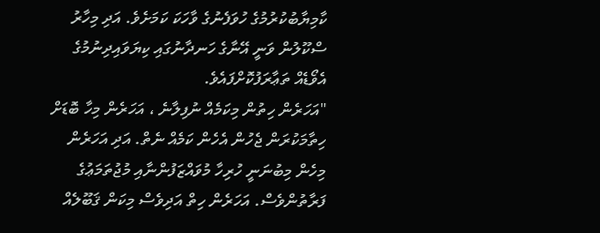ކާމިޔާބުކުރުމުގެ ހުވަފެނުގެ ވާހަކަ ކަމަށެވެ. އަދި މިހާރު ސްކޫލުން ވަނީ އޭނާގެ ހަނދާނުގައި ކިޔަވައިދިނުމުގެ އެވޯޑެއް ތަޢާރަފުކޮށްފައެވެ.
"އަހަރެން ހިތުން މިކަމެއް ނުފިލާނެ ، އަހަރެން މިހާ ބޮޑަށް ހިތާމަކުރަން ޖެހުން އެހެން ކަމެއް ނެތް. އަދި އަހަރެން މިހެން މިބުނަނީ ހުރިހާ މުވައްޒަފުންނާއި މުޖުތަމަޢުގެ ފަރާތުންވެސް. އަހަރެން ހިތް އަދިވެސް މިކަން ޤަބޫލެއް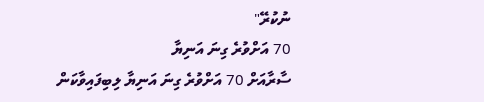ނުކުރޭ"
70 އަށްވުރެ ގިނަ އަނިޔާ
ސާރާއަށް 70 އަށްވުރެ ގިނަ އަނިޔާ ލިބިފައިވާކަން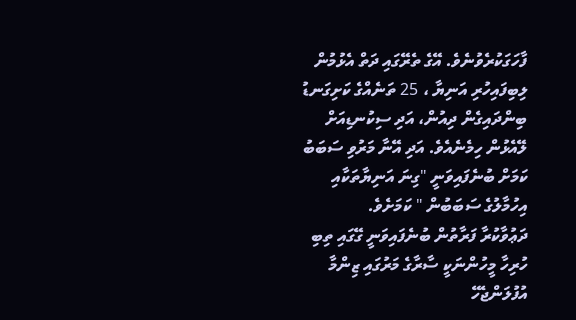ފާހަގަކުރެވުނެވެ. އޭގެ ތެރޭގައި ދަތް އެޅުމުން ލިބިފައިހުރި އަނިޔާ ، 25 ތަނެއްގެ ކަށިގަނޑު ބިންދައިގެން ދިއުން، އަދި ސިކުނޑިއަށް  ލޭއެޅުން ހިމެނެއެވެ. އަދި އޭނާ މަރުވި ސަބަބު ކަމަށް ބުނެފައިވަނީ "ގިނަ އަނިޔާތަކާއި އިހުމާލުގެ ސަބަބުން " ކަމަށެވެ.
ދަޢުވާކުރާ ފަރާތުން ބުނެފައިވަނީ ގޭގައި ތިބި ހުރިހާ މީހުންނަކީ ސާރާގެ މަރުގައި ޒިންމާ އުފުލަންޖެހޭ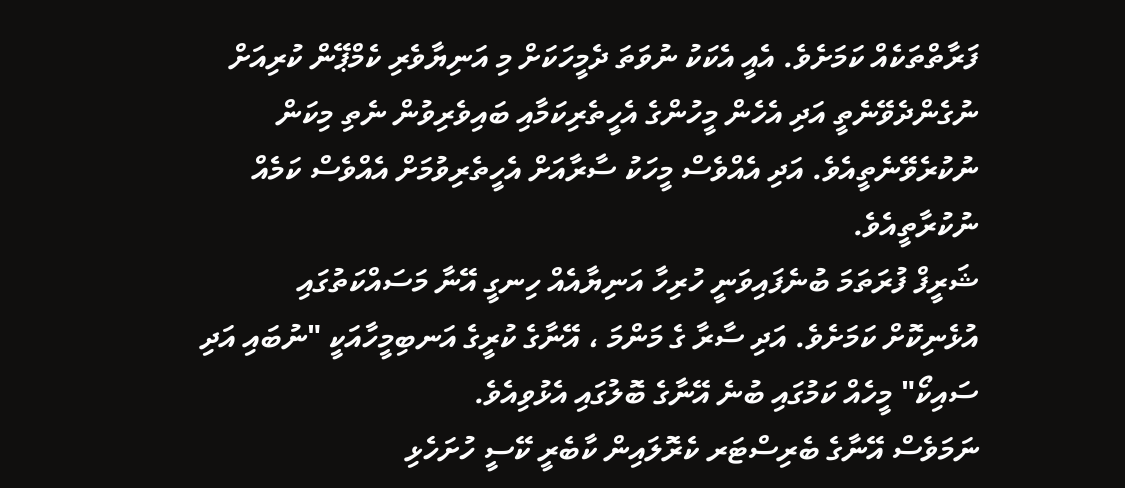ފަރާތްތަކެއް ކަމަށެވެ. އެއީ އެކަކު ނުވަތަ ދެމީހަކަށް މި އަނިޔާވެރި ކެމްޕޭން ކުރިއަށް ނުގެންދެވޭނެތީ އަދި އެހެން މީހުންގެ އެހީތެރިކަމާއި ބައިވެރިވުން ނެތި މިކަން ނުކުރެވޭނެތީއެވެ. އަދި އެއްވެސް މީހަކު ސާރާއަށް އެހީތެރިވުމަށް އެއްވެސް ކަމެއް ނުކުރާތީއެވެ.
ޝަރީފް ފުރަތަމަ ބުނެފައިވަނީ ހުރިހާ އަނިޔާއެއް ހިނގީ އޭނާ މަސައްކަތުގައި އުޅެނިކޮށް ކަމަށެވެ. އަދި ސާރާ ގެ މަންމަ ، އޭނާގެ ކުރީގެ އަނބިމީހާއަކީ "ނުބައި އަދި ސައިކޯ" މީހެއް ކަމުގައި ބުނެ އޭނާގެ ބޮލުގައި އެޅުވިއެވެ.
ނަމަވެސް އޭނާގެ ބެރިސްޓަރ ކެރޮލައިން ކާބެރީ ކޭސީ ހުށަހެޅި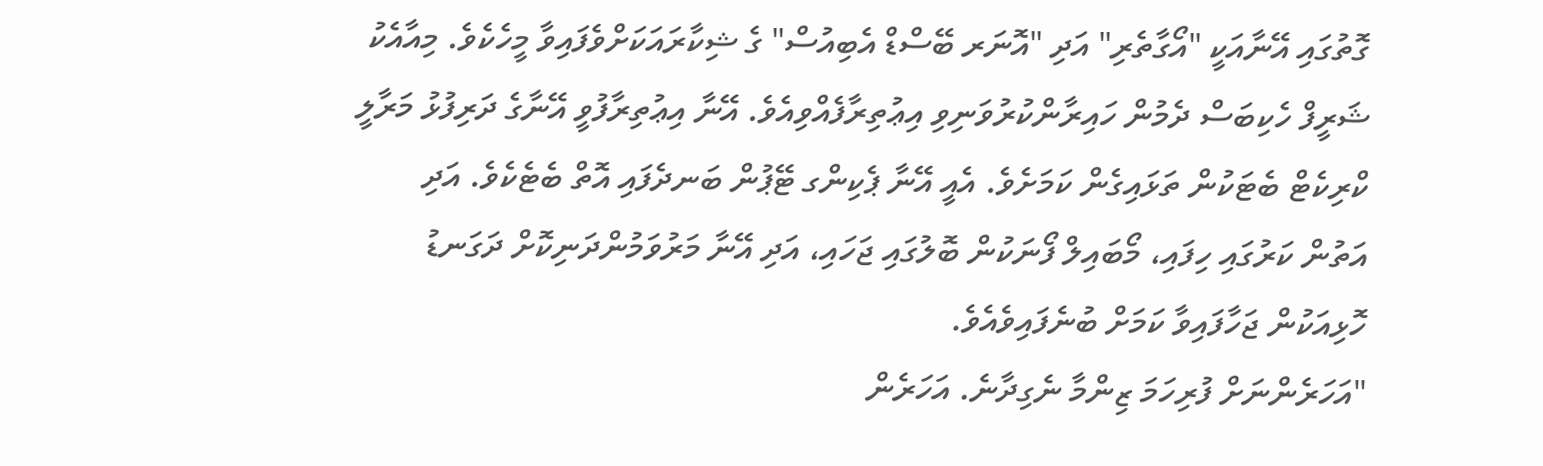ގޮތުގައި އޭނާއަކީ "އޯގާތެރި" އަދި "އޮނަރ ބޭސްޑް އެބިއުސް" ގެ ޝިކާރައަކަށްވެފައިވާ މީހެކެވެ. މިއާއެކު ޝަރީފް ހެކިބަސް ދެމުން ހައިރާންކުރުވަނިވި އިޢުތިރާފެއްވިއެވެ. އޭނާ އިޢުތިރާފުވީ އޭނާގެ ދަރިފުޅު މަރާލީ ކްރިކެޓް ބެޓަކުން ތަޅައިގެން ކަމަށެވެ. އެއީ އޭނާ ޕެކިންގ ޓޭޕުން ބަނދެފައި އޮތް ބެޓެކެވެ. އަދި އަތުން ކަރުގައި ހިފައި، މޯބައިލް ފޯނަކުން ބޮލުގައި ޖަހައި، އަދި އޭނާ މަރުވަމުންދަނިކޮށް ދަގަނޑު ހޮޅިއަކުން ޖަހާފައިވާ ކަމަށް ބުނެފައިވެއެވެ.
"އަހަރެންނަށް ފުރިހަމަ ޒިންމާ ނެގިދާނެ. އަހަރެން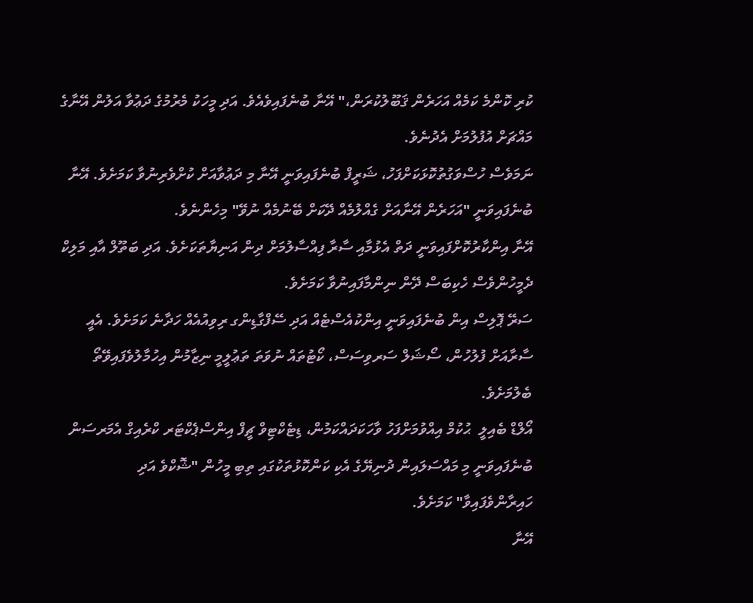ކުރި ކޮންމެ ކަމެއް އަހަރެން ޤަބޫލުކުރަން،" އޭނާ ބުނެފައިވެއެވެ. އަދި މީހަކު މެރުމުގެ ދަޢުވާ އަލުން އޭނާގެ މައްޗަށް އުފުލުމަށް އެދުނެވެ.
ނަމަވެސް ހުސްވަގުތުކޮޅަކަށްފަހު، ޝަރީފް ބުނެފައިވަނީ އޭނާ މި ދަޢުވާއަށް ކުށްވެރިނުވާ ކަމަށެވެ. އޭނާ ބުނެފައިވަނީ "އަހަރެން އޭނާއަށް ގެއްލުމެއް ދޭކަށް ބޭނުމެއް ނުވޭ" މިހެންނެވެ.
އޭނާ އިންކާރުކޮށްފައިވަނީ ދަތް އެޅުމާއި ސާރާ ފިއްސާލުމަށް ދިން އަނިޔާތަކަށެވެ. އަދި ބަތޫލް އާއި މަލިކް ދެމީހުންވެސް ހެކިބަސް ދޭން ނިންމާފައިނުވާ ކަމަށެވެ.
ސަރޭ ޕޮލިސް އިން ބުނެފައިވަނީ އިންކުއެސްޓެއް އަދި ސޭފްގާޑިންގ ރިވިއުއެއް ހަދާނެ ކަމަށެވެ. އެއީ ސާރާއަށް ފުލުހުން، ސޯޝަލް ސަރވިސަސް، ކޯޓުތައް ނުވަތަ ތަޢުލީމީ ނިޒާމުން އިހުމާލުވެފައިވޭތޯ ބެލުމަށެވެ.
އޯލްޑް ބެއިލީ  ޙުކުމް އިއްވުމަށްފަހު ވާހަކަދައްކަމުން، ޑިޓެކްޓިވް ޗީފް އިންސްޕެކްޓަރ ކްރެއިގް އެމަރސަން ބުނެފައިވަނީ މި މައްސަލައިން ދުނިޔޭގެ އެކި ކަންކޮޅުތަކުގައި ތިބި މީހުން "ޝޮކްވެ އަދި ހައިރާންވެފައިވާ" ކަމަށެވެ.
އޭނާ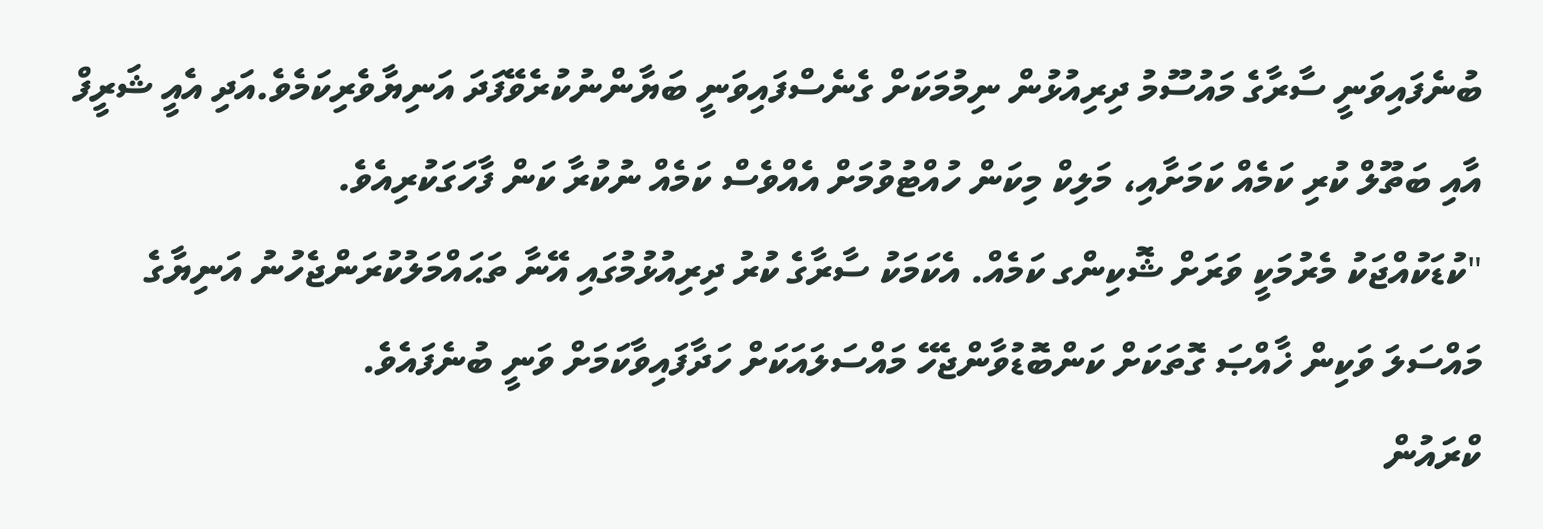ބުނެފައިވަނީ ސާރާގެ މައުސޫމު ދިރިއުޅުން ނިމުމަކަށް ގެނެސްފައިވަނީ ބަޔާންނުކުރެވޭފަދަ އަނިޔާވެރިކަމެވެ.އަދި އެއީ ޝަރީފް އާއި ބަތޫލް ކުރި ކަމެއް ކަމަށާއި، މަލިކް މިކަން ހުއްޓުވުމަށް އެއްވެސް ކަމެއް ނުކުރާ ކަން ފާހަގަކުރިއެވެ.
"ކުޑަކުއްޖަކު މެރުމަކީ ވަރަށް ޝޮކިންގ ކަމެއް. އެކަމަކު ސާރާގެ ކުރު ދިރިއުޅުމުގައި އޭނާ ތަޙައްމަލުކުރަންޖެހުނު އަނިޔާގެ މައްސަލަ ވަކިން ޚާއްޞަ ގޮތަކަށް ކަންބޮޑުވާންޖެހޭ މައްސަލައަކަށް ހަދާފައިވާކަމަށް ވަނީ ބުނެފައެވެ.
ކްރައުން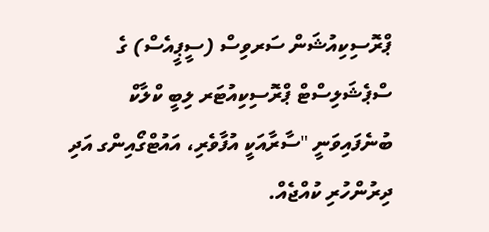ޕްރޮސިކިއުޝަން ސަރވިސް (ސީޕީއެސް) ގެ ސްޕެޝަލިސްޓް ޕްރޮސިކިއުޓަރ ލިބީ ކްލާކް ބުނެފައިވަނީ "ސާރާއަކީ އުފާވެރި، އައުޓްގޯއިންގ އަދި ދިރުންހުރި ކުއްޖެއް.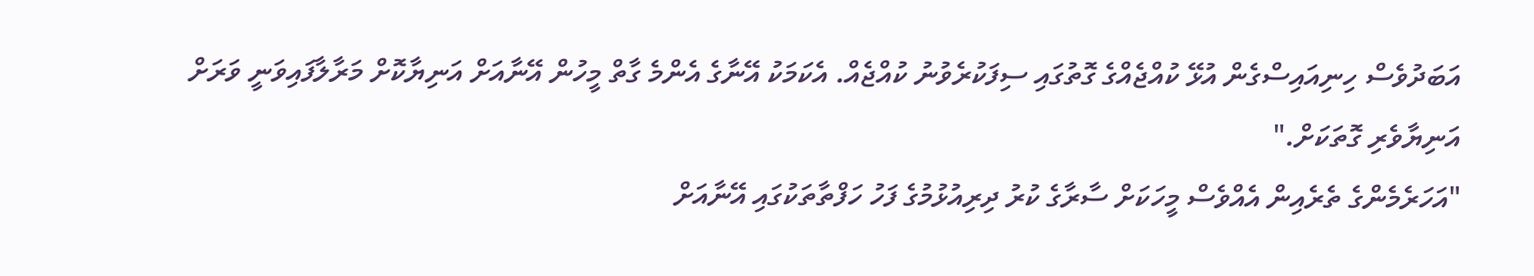އަބަދުވެސް ހިނިއައިސްގެން އުޅޭ ކުއްޖެއްގެ ގޮތުގައި ސިފަކުރެވުނު ކުއްޖެއް. އެކަމަކު އޭނާގެ އެންމެ ގާތް މީހުން އޭނާއަށް އަނިޔާކޮށް މަރާލާފައިވަނީ ވަރަށް އަނިޔާވެރި ގޮތަކަށް."
"އަހަރެމެންގެ ތެރެއިން އެއްވެސް މީހަކަށް ސާރާގެ ކުރު ދިރިއުޅުމުގެ ފަހު ހަފްތާތަކުގައި އޭނާއަށް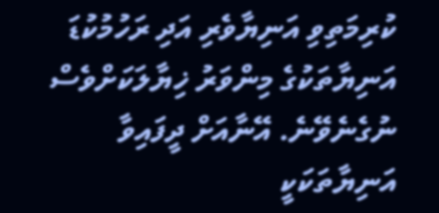ކުރިމަތިވި އަނިޔާވެރި އަދި ރަހުމުކުޑަ އަނިޔާތަކުގެ މިންވަރު ޚިޔާލަކަށްވެސް ނުގެނެވޭނެ. އޭނާއަށް ދީފައިވާ އަނިޔާތަކަކީ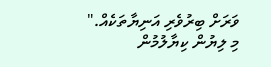ވަރަށް ބިރުވެރި އަނިޔާތަކެއް."
މި ލިޔުން ކިޔާލުމުން